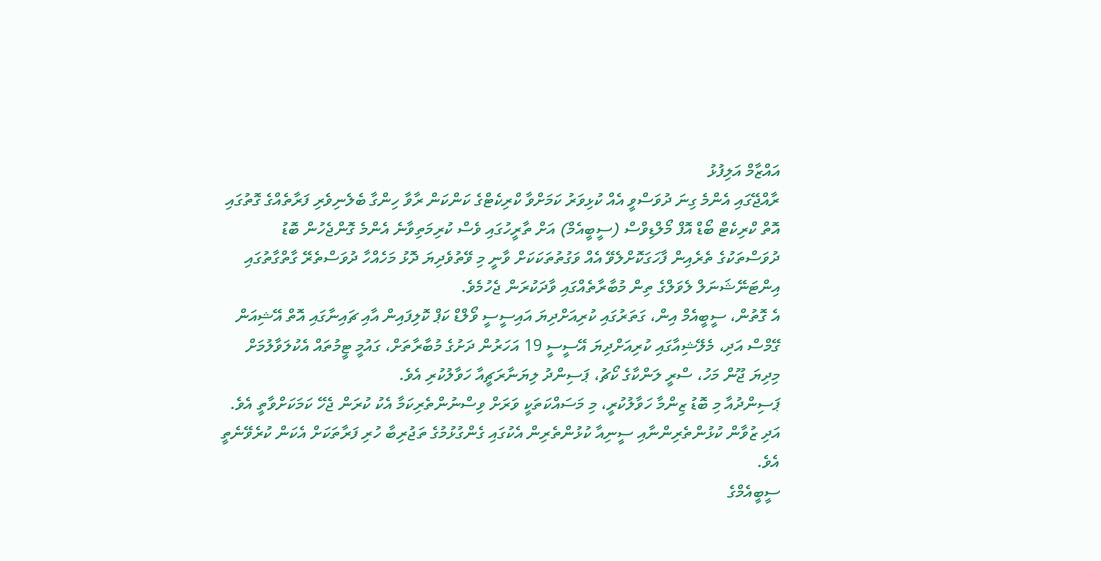އައްޒާމް އަލިފުޅު
ރާއްޖޭގައި އެންމެ ގިނަ ދުވަސްވީ އެއް ކުޅިވަރު ކަމަށްވާ ކްރިކެޓްގެ ކަންކަން ރާވާ ހިންގާ ބެލެނިވެރި ފަރާތެއްގެ ގޮތުގައި އޮތް ކްރިކެޓް ބޯޑް އޮފް މޯލްޑިވްސް (ސީބީއެމް) އަށް ތާރީހުގައި ވެސް ކުރިމަތިވާނެ އެންމެ ގޮންޖެހުން ބޮޑު ދުވަސްތަކުގެ ތެރެއިން ފާހަގަކޮށްލެވޭ އެއް ވަގުތުތަކަކަށް ވާނީ މި ވޭތުވެދިޔަ ދޮޅު މަހެއްހާ ދުވަސްތެރޭ ގާތްގާތުގައި އިންޓަނޭޝަނަލް ލެވަލްގެ ތިން މުބާރާތެއްގައި ވާދަކުރަން ޖެހުމެވެ.
އެ ގޮތުން، ސީބީއެމް އިން، ގަތަރުގައި ކުރިއަށްދިޔަ އައިސީސީ ވޯލްޑް ކަޕް ކޮލިފައިން އާއި ޗައިނާގައި އޮތް އޭޝިއަން ގޭމްސް އަދި، މެލޭޝިއާގައި ކުރިއަށްދިޔަ އޭސީސީ 19 އަހަރުން ދަށުގެ މުބާރާތަށް، ގައުމީ ޓީމުތައް އެކުލަވާލުމަށް މިދިޔަ ޖޫން މަހު، ސްރީ ލަންކާގެ ކޯޗު، ޕަސިންދު ލިޔަނާރަޗީއާ ހަވާލުކުރި އެވެ.
ޕަސިންދުއާ މި ބޮޑު ޒިންމާ ހަވާލުކުރީ، މި މަސައްކަތަކީ ވަރަށް ވިސްނުންތެރިކަމާ އެކު ކުރަން ޖެހޭ ކަމަކަށްވާތީ އެވެ. އަދި ޒުވާން ކުޅުންތެރިންނާއި ސީނިއާ ކުޅުންތެރިން އެކުގައި ގެންގުޅުމުގެ ތަޖުރިބާ ހުރި ފަރާތަކަށް އެކަން ކުރެވޭނެތީ އެވެ.
ސީބީއެމްގެ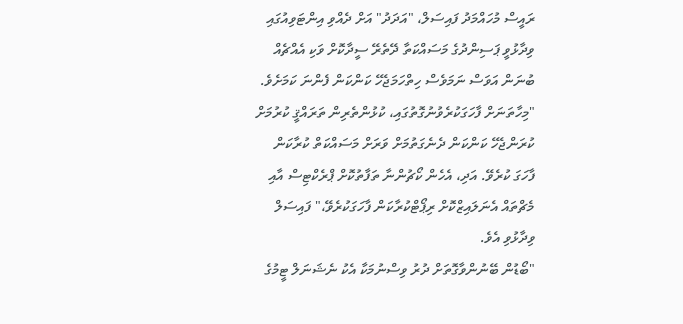ރައީސް މުހައްމަދު ފައިސަލް، "އަދަދު" އަށް ދެއްވި އިންޓަވިއުގައި ވިދާޅުވީ ޕަސިންދުގެ މަސައްކަތާ ދޭތެރޭ ސީދާކޮށް ވަކި އެއްޗެއް ބުނަން އަވަސް ނަމަވެސް ހިތްހަމަޖެހޭ ކަންކަން ފެންނަ ކަމަށެވެ.
"މިހާތަނަށް ފާހަގަކުރެވުނުގޮތުގައި، ކުޅުންތެރިން ތަރައްޤީ ކުރުމަށް ކުރަންޖެހޭ ކަންކަން ދެނެގަތުމަށް ވަރަށް މަސައްކަތް ކުރާކަން ފާހަގަ ކުރެވޭ. އަދި، އެހެން ކޯޗުންނާ ތަފާތުކޮށް ޕްރެކްޓިސް އާއި މެޗްތައް އެނަލައިޒްކޮށް ރިޕޯޓްކުރާކަން ފާހަގަކުރެވޭ،" ފައިސަލް ވިދާޅުވި އެވެ.
"ބޯޑުން ބޭނުންވާގޮތަށް ދުރު ވިސްނުމަކާ އެކު ނެޝަނަލް ޓީމުގެ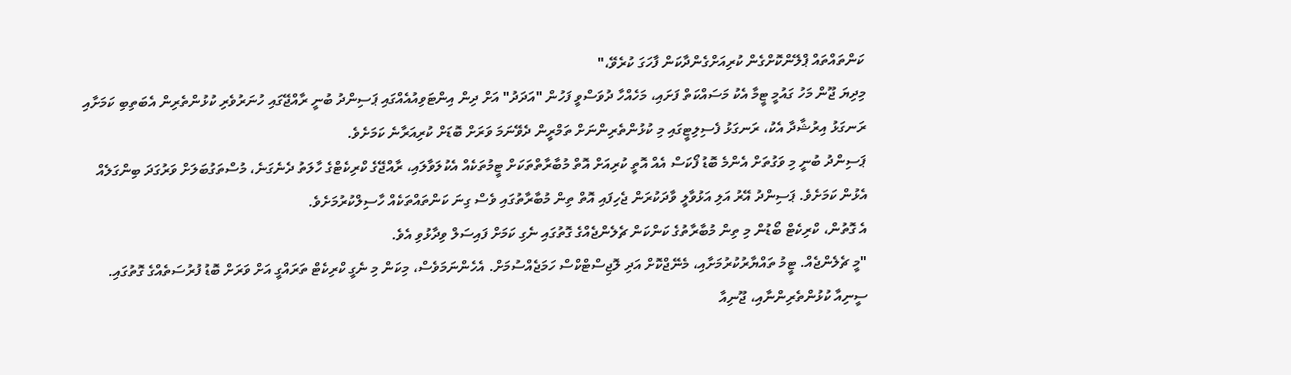ކަންތައްތައް ޕްލޭންކޮށްގެން ކުރިއަށްގެންދާކަން ފާހަގަ ކުރެވޭ،"
މިދިޔަ ޖޫން މަހު ގައުމީ ޓީމާ އެކު މަސައްކަތް ފަށައި، މަހެއްހާ ދުވަސްވީ ފަހުން "އަދަދު" އަށް ދިން އިންޓަވިއުއެއްގައި ޕަސިންދު ބުނީ ރާއްޖޭގައި ހުނަރުވެރި ކުޅުންތެރިން އެބަތިބި ކަމަށާއި ރަނގަޅު އިރުޝާދާ އެކު، ރަނގަޅު ފެސިލިޓީގައި މި ކުޅުންތެރިންނަށް ތަމްރީން ދެވޭނަމަ ވަރަށް ބޮޑަށް ކުރިއަރާނެ ކަމަށެވެ.
ޕަސިންދު ބުނީ މި ވަގުތަށް އެންމެ ބޮޑު ފޯކަސް އެއް އޮތީ ކުރިއަށް އޮތް މުބާރާތްތަކަށް ޓީމުތަކެއް އެކުލަވާލައި، ރާއްޖޭގެ ކްރިކެޓްގެ ހާލަތު ދެނެގަނެ، މުސްތަގުބަލަށް ވަރުގަދަ ބިންގަލެއް އެޅުން ކަމަށެވެ. ޕަސިންދު އޭރު އަލި އަޅުވާލީ ވާދަކުރަން ޖެހިފައި އޮތް ތިން މުބާރާތުގައި ވެސް ގިނަ ކަންތައްތަކެއް ހާސިލްކުރުމަށެވެ.
އެ ގޮތުން، ކްރިކެޓް ބޯޑުން މި ތިން މުބާރާތުގެ ކަންކަން ޗެލެންޖެއްގެ ގޮތުގައި ނެގި ކަމަށް ފައިސަލް ވިދާޅުވި އެވެ.
"މީ ޗެލެންޖެއް. ޓީމު ތައްޔާރުކުރުމަށާއި، މެނޭޖްކޮށް އަދި ލޮޖިސްޓްކްސް ހަމަޖެއްސުމަށް. އެހެންނަމަވެސް، މިކަން މި ނެގީ ކްރިކެޓް ތަރައްގީ އަށް ވަރަށް ބޮޑު ފުރުސަތެއްގެ ގޮތުގައި. ސީނިއާ ކުޅުންތެރިންނާއި، ޖޫނިއާ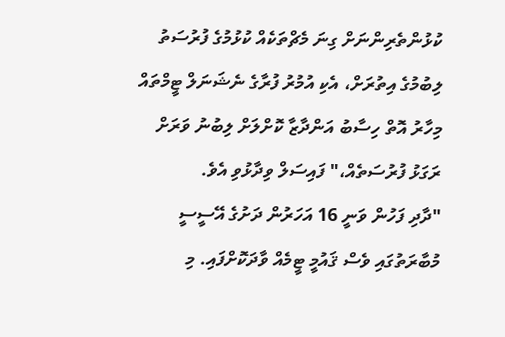ކުޅުންތެރިންނަށް ގިނަ މެޗްތަކެއް ކުޅުމުގެ ފުރުސަތު ލިބުމުގެ އިތުރަށް، އެކި އުމުރު ފުރާގެ ނެޝަނަލް ޓީމްތައް މިހާރު އޮތް ހިސާބު އަންދާޒާ ކޮށްލަށް ލިބުނު ވަރަށް ރަގަޅު ފުރުސަތެއް،" ފައިސަލް ވިދާޅުވި އެވެ.
"ދާދި ފަހުން ވަނީ 16 އަހަރުން ދަށުގެ އޭސީސީ މުބާރަތުގައި ވެސް ޤައުމީ ޓީމެއް ވާދަކޮށްފައި. މި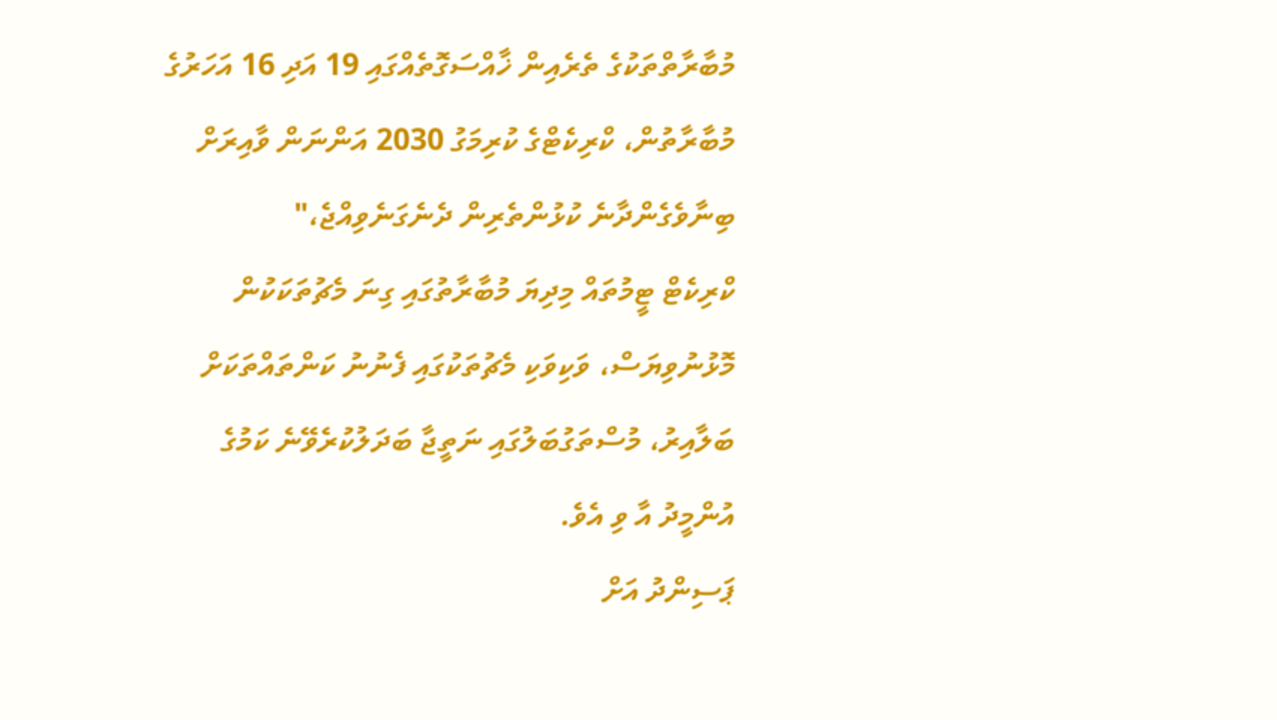މުބާރާތްތަކުގެ ތެރެއިން ޚާއްސަގޮތެއްގައި 19 އަދި 16 އަހަރުގެ މުބާރާތުން، ކްރިކެޓްގެ ކުރިމަގު 2030 އަންނަން ވާއިރަށް ބިނާވެގެންދާނެ ކުޅުންތެރިން ދެނެގަނެވިއްޖެ،"
ކްރިކެޓް ޓީމުތައް މިދިޔަ މުބާރާތުގައި ގިނަ މެޗުތަކަކުން މޮޅުނުވިޔަސް، ވަކިވަކި މެޗުތަކުގައި ފެނުނު ކަންތައްތަކަށް ބަލާއިރު، މުސްތަގުބަލުގައި ނަތީޖާ ބަދަލުކުރެވޭނެ ކަމުގެ އުންމީދު އާ ވި އެވެ.
ޕަސިންދު އަށް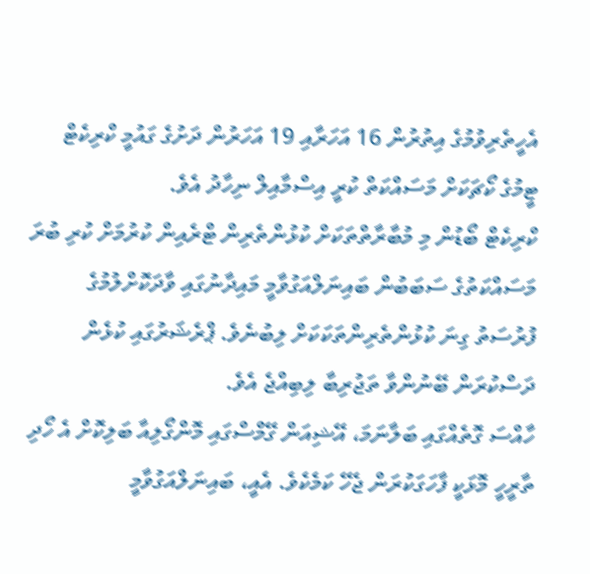އެހީތެރިވުމުގެ އިތުރުން 16 އަހަރާއި 19 އަހަރުން ދަށުގެ ގައުމީ ކްރިކެޓް ޓީމުގެ ކޯޗަކަށް މަސައްކަތް ކުރީ އިސްމާއިލް ނިހާދު އެވެ.
ކްރިކެޓް ބޯޑުން މި މުބާރާތްތަކަށް ކުޅުންތެރިން ޓްރެއިން ކުރުމަށް ކުރި ބުރަ މަސައްކަތުގެ ސަބަބުން ބައިނަލްއަގުވާމީ މައިދާނުގައި ވާދަކޮށްލުމުގެ ފުރުސަތު ގިނަ ކުޅުންތެރިންތަކަކަށް ލިބުނެވެ. ޕްރެޝަރުގައި ކުޅެން ދަސްކުރަން ބޭނުންވާ ތަޖުރިބާ ލިބިއްޖެ އެވެ.
ހާއްސަ ގޮތެއްގައި ބަލާނަމަ، އޭޝިއަން ގޭމްސްގައި މޮންގޯލިއާ ބަލިކޮށް އެ ހޯދި ތާރީހީ މޮޅަކީ ފާހަގަކުރަން ޖެހޭ ކަމެކެވެ. އެއީ، ބައިނަލްއަގުވާމީ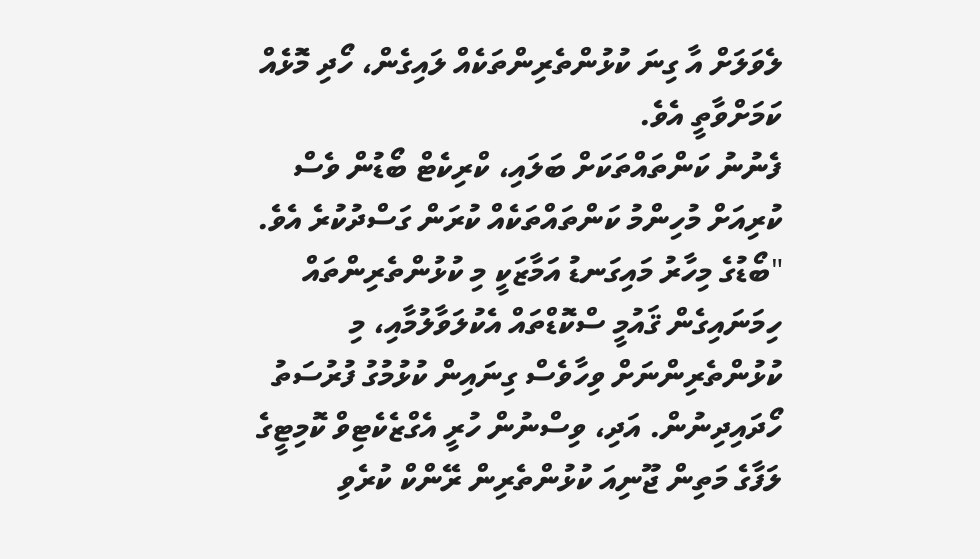ލެވަލަށް އާ ގިނަ ކުޅުންތެރިންތަކެއް ލައިގެން، ހޯދި މޮޅެއް ކަމަށްވާތީ އެވެ.
ފެނުނު ކަންތައްތަކަށް ބަލައި، ކްރިކެޓް ބޯޑުން ވެސް ކުރިއަށް މުހިންމު ކަންތައްތަކެއް ކުރަން ގަސްދުކުރެ އެވެ.
"ބޯޑުގެ މިހާރު މައިގަނޑު އަމާޒަކީ މި ކުޅުންތެރިންތައް ހިމަނައިގެން ޤައުމީ ސްކޮޑްތައް އެކުލަވާލުމާއި، މި ކުޅުންތެރިންނަށް ވިހާވެސް ގިނައިން ކުޅުމުގު ފުރުސަތު ހޯދައިދިނުން. އަދި، ވިސްނުން ހުރީ އެގްޒެކެޓިވް ކޮމިޓީގެ ލަފާގެ މަތިން ޖޫނިއަ ކުޅުންތެރިން ރޭންކް ކުރެވި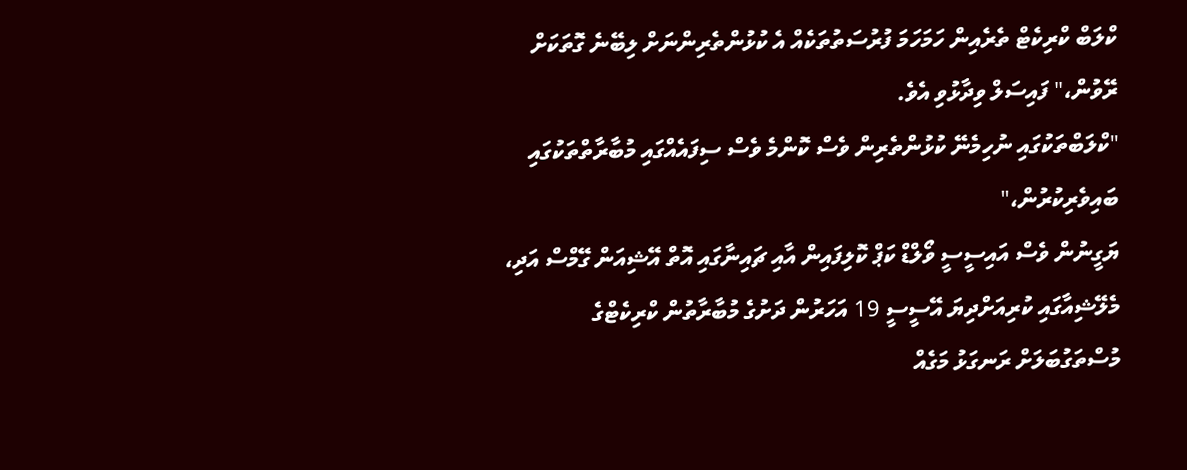ކްލަބް ކްރިކެޓް ތެރެއިން ހަމަހަމަ ފުރުސަތުތަކެއް އެ ކުޅުންތެރިންނަށް ލިބޭނެ ގޮތަކަށް ރޭވުން،" ފައިސަލް ވިދާޅުވި އެވެ.
"ކްލަބްތަކުގައި ނުހިމެނޭ ކުޅުންތެރިން ވެސް ކޮންމެ ވެސް ސިފައެއްގައި މުބާރާތްތަކުގައި ބައިވެރިކުރުން،"
ޔަގީނުން ވެސް އައިސީސީ ވޯލްޑް ކަޕް ކޮލިފައިން އާއި ޗައިނާގައި އޮތް އޭޝިއަން ގޭމްސް އަދި، މެލޭޝިއާގައި ކުރިއަށްދިޔަ އޭސީސީ 19 އަހަރުން ދަށުގެ މުބާރާތުން ކްރިކެޓްގެ މުސްތަގުބަލަށް ރަނގަޅު މަގެއް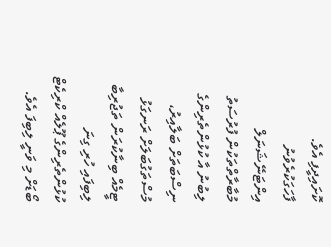ކޮށައިދީފި އެވެ.
ފާހަގަކުރެވުނު އިންޓަނޭޝަނަލް މުބާރާތްތަކުން ފުރުސަތު ލިބުނު އާ ކުޅުންތެރިންގެ ނިސްބަތަށް ބަލާއިރު، މުސްތަގުބަލަށް ރަނގަޅު ޓީމެއް ބިނާކުރަން ތަޖުރިބާ ލިބިފައި ހުރި ގިނަ ކުޅުންތެރިންގެ ޕޫލެއް ކްރިކެޓް ބޯޑަށް މި ވަނީ ލިބިފަ އެވެ.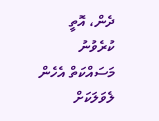ދެން، އޮތީ ކުރެވުނު މަސައްކަތް އެހެން ލެވަލަކަށް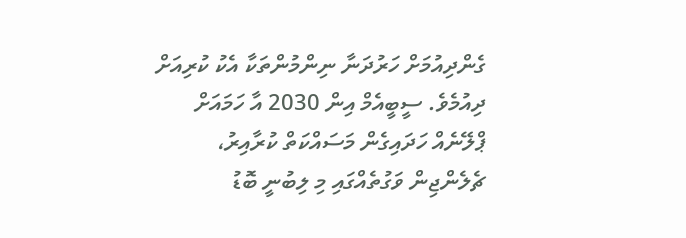ގެންދިއުމަށް ހަރުދަނާ ނިންމުންތަކާ އެކު ކުރިއަށް ދިއުމެވެ. ސީބީއެމް އިން 2030 އާ ހަމައަށް ޕްލޭނެއް ހަދައިގެން މަސައްކަތް ކުރާއިރު، ޗެލެންޖިން ވަގުތެއްގައި މި ލިބުނީ ބޮޑު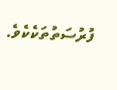ފުރުސަތުތަކެކެވެ.